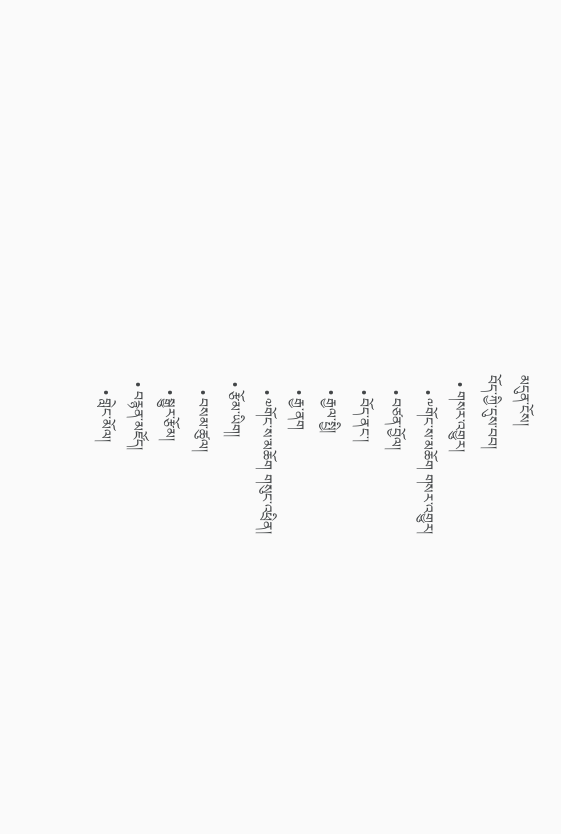མདུན་ངོས།
བོད་ཀྱི་དུས་བབ།
  • གསར་འགྱུར།
    • ༸གོང་ས་མཆོག གསར་འགྱུར།
    • བཙན་བྱོལ།
    • བོད་ནང་།
    • རྒྱལ་སྤྱི།
    • རྒྱ་ནག
    • ༧གོང་ས་མཆོག གསུང་འཕྲིན།
  • རྩོམ་ཡིག།
    • བསམ་ཚུལ།
    • སྒྱུར་རྩོམ།
  • བརྙན་མཛོད།
    • གླེང་མོལ།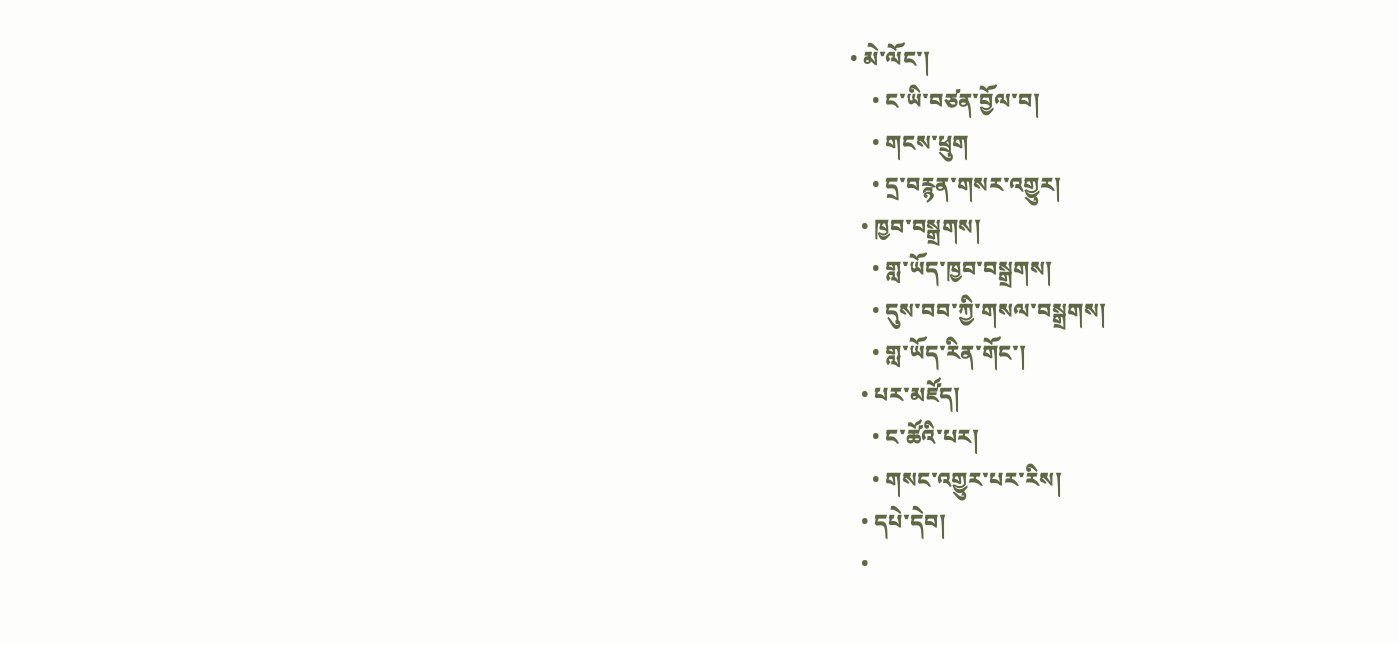• མེ་ལོང་།
    • ང་ཡི་བཙན་བྱོལ་བ།
    • གངས་ཕྲུག
    • དྲ་བརྙན་གསར་འགྱུར།
  • ཁྱབ་བསྒྲགས།
    • གླ་ཡོད་ཁྱབ་བསྒྲགས།
    • དུས་བབ་ཀྱི་གསལ་བསྒྲགས།
    • གླ་ཡོད་རིན་གོང་།
  • པར་མཛོད།
    • ང་ཚོའི་པར།
    • གསང་འགྱུར་པར་རིས།
  • དཔེ་དེབ།
  •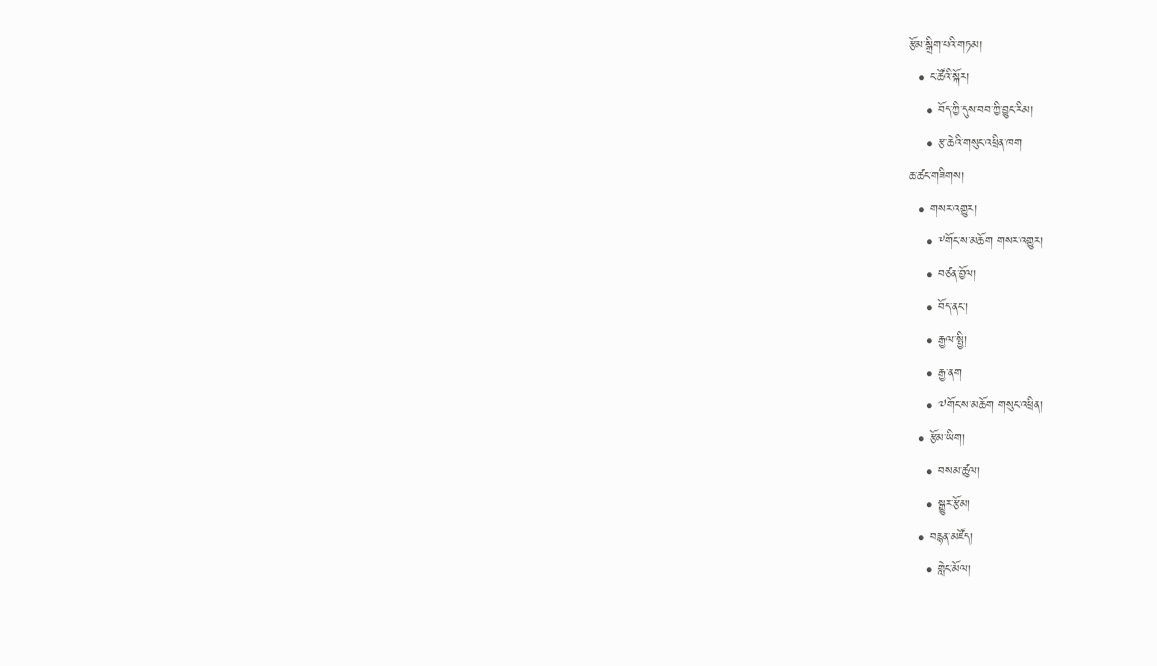རྩོམ་སྒྲིག་པའི་གཏམ།
  • ང་ཚོའི་སྐོར།
    • བོད་ཀྱི་དུས་བབ་ཀྱི་བྱུང་རིམ།
    • རྩ་ཆེའི་གསུང་འཕྲིན་ཁག
ཆ་ཚང་གཟིགས།
  • གསར་འགྱུར།
    • ༸གོང་ས་མཆོག གསར་འགྱུར།
    • བཙན་བྱོལ།
    • བོད་ནང་།
    • རྒྱལ་སྤྱི།
    • རྒྱ་ནག
    • ༧གོང་ས་མཆོག གསུང་འཕྲིན།
  • རྩོམ་ཡིག།
    • བསམ་ཚུལ།
    • སྒྱུར་རྩོམ།
  • བརྙན་མཛོད།
    • གླེང་མོལ།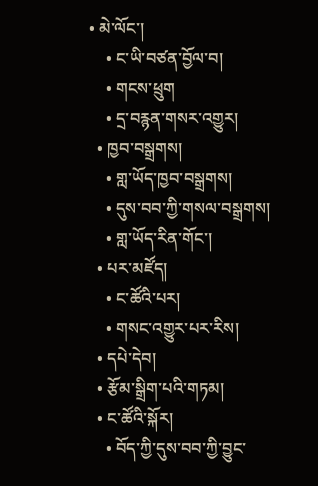• མེ་ལོང་།
    • ང་ཡི་བཙན་བྱོལ་བ།
    • གངས་ཕྲུག
    • དྲ་བརྙན་གསར་འགྱུར།
  • ཁྱབ་བསྒྲགས།
    • གླ་ཡོད་ཁྱབ་བསྒྲགས།
    • དུས་བབ་ཀྱི་གསལ་བསྒྲགས།
    • གླ་ཡོད་རིན་གོང་།
  • པར་མཛོད།
    • ང་ཚོའི་པར།
    • གསང་འགྱུར་པར་རིས།
  • དཔེ་དེབ།
  • རྩོམ་སྒྲིག་པའི་གཏམ།
  • ང་ཚོའི་སྐོར།
    • བོད་ཀྱི་དུས་བབ་ཀྱི་བྱུང་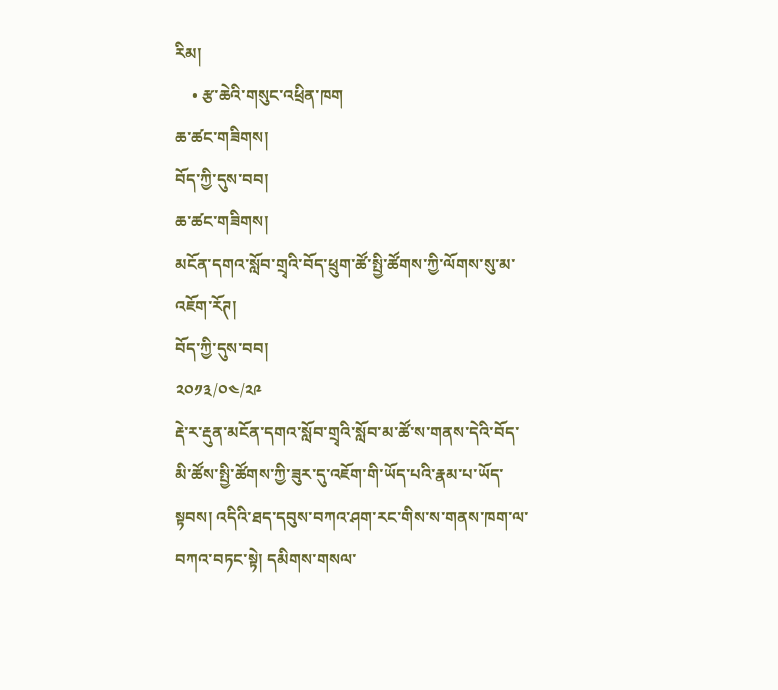རིམ།
    • རྩ་ཆེའི་གསུང་འཕྲིན་ཁག
ཆ་ཚང་གཟིགས།
བོད་ཀྱི་དུས་བབ།
ཆ་ཚང་གཟིགས།
མངོན་དགའ་སློབ་གྲྭའི་བོད་ཕྲུག་ཚོ་སྤྱི་ཚོགས་ཀྱི་ལོགས་སུ་མ་འཇོག་རོཊ།
བོད་ཀྱི་དུས་བབ།
༢༠༡༣/༠༤/༢༩
རྡེ་ར་རྡུན་མངོན་དགའ་སློབ་གྲྭའི་སློབ་མ་ཚོ་ས་གནས་དེའི་བོད་མི་ཚོས་སྤྱི་ཚོགས་ཀྱི་ཟུར་དུ་འཇོག་གི་ཡོད་པའི་རྣམ་པ་ཡོད་སྟབས། འདིའི་ཐད་དབུས་བཀའ་ཤག་རང་གིས་ས་གནས་ཁག་ལ་བཀའ་བཏང་སྟེ། དམིགས་གསལ་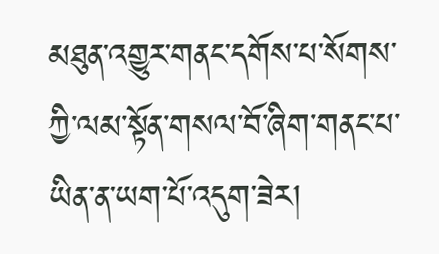མཐུན་འགྱུར་གནང་དགོས་པ་སོགས་ཀྱི་ལམ་སྟོན་གསལ་བོ་ཞིག་གནང་པ་ཡིན་ན་ཡག་པོ་འདུག་ཟེར།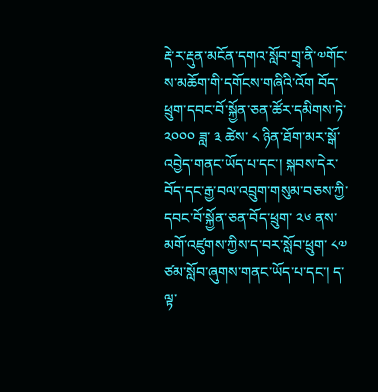རྡེ་ར་རྡུན་མངོན་དགའ་སློབ་གྲྭ་ནི་༧གོང་ས་མཆོག་གི་དགོངས་གཞིའི་འོག བོད་ཕྲུག་དབང་བོ་སྐྱོན་ཅན་ཚོར་དམིགས་ཏེ་ ༢༠༠༠ ཟླ་ ༣ ཚེས་ ༨ ཉིན་ཐོག་མར་སྒོ་འབྱེད་གནང་ཡོད་པ་དང་། སྐབས་དེར་བོད་དང་རྒྱ་བལ་འབྲུག་གསུམ་བཅས་ཀྱི་དབང་བོ་སྐྱོན་ཅན་བོད་ཕྲུག་ ༢༦ ནས་མགོ་འཛུགས་ཀྱིས་ད་བར་སློབ་ཕྲུག་ ༨༧ ཙམ་སློབ་ཞུགས་གནང་ཡོད་པ་དང་། ད་ལྟ་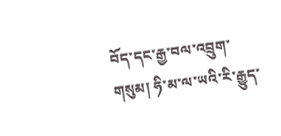བོད་དང་རྒྱ་བལ་འབྲུག་གསུམ། ཧི་མ་ལ་ཡའི་རི་རྒྱུད་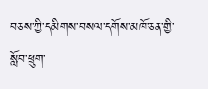བཅས་ཀྱི་དམིགས་བསལ་དགོས་མཁོ་ཅན་གྱི་སློབ་ཕྲུག་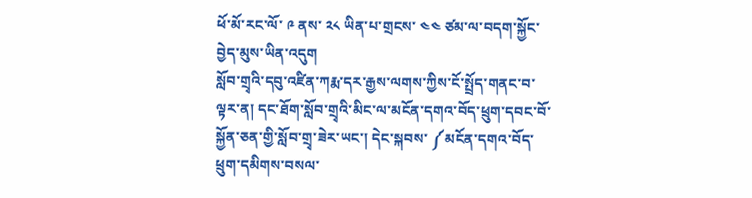ཕོ་མོ་རང་ལོ་ ༩ ནས་ ༢༨ ཡིན་པ་གྲངས་ ༤༤ ཙམ་ལ་བདག་སྐྱོང་བྱེད་མུས་ཡིན་འདུག
སློབ་གྲྭའི་དབུ་འཛིན་ཀརྨ་དར་རྒྱས་ལགས་ཀྱིས་ངོ་སྤྲོད་གནང་བ་ལྟར་ན། དང་ཐོག་སློབ་གྲྭའི་མིང་ལ་མངོན་དགའ་བོད་ཕྲུག་དབང་བོ་སྐྱོན་ཅན་གྱི་སློབ་གྲྭ་ཟེར་ཡང་། དེང་སྐབས་ ༼མངོན་དགའ་བོད་ཕྲུག་དམིགས་བསལ་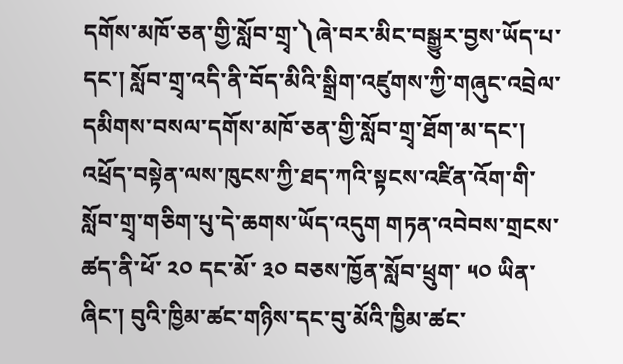དགོས་མཁོ་ཅན་གྱི་སློབ་གྲྭ་༽ཞེ་བར་མིང་བསྒྱུར་བྱས་ཡོད་པ་དང་། སློབ་གྲྭ་འདི་ནི་བོད་མིའི་སྒྲིག་འཛུགས་ཀྱི་གཞུང་འབྲེལ་དམིགས་བསལ་དགོས་མཁོ་ཅན་གྱི་སློབ་གྲྭ་ཐོག་མ་དང་། འཕྲོད་བསྟེན་ལས་ཁུངས་ཀྱི་ཐད་ཀའི་སྟངས་འཛིན་འོག་གི་སློབ་གྲྭ་གཅིག་པུ་དེ་ཆགས་ཡོད་འདུག གཏན་འབེབས་གྲངས་ཚད་ནི་ཕོ་ ༢༠ དང་མོ་ ༣༠ བཅས་ཁྱོན་སློབ་ཕྲུག་ ༥༠ ཡིན་ཞིང་། བུའི་ཁྱིམ་ཚང་གཉིས་དང་བུ་མོའི་ཁྱིམ་ཚང་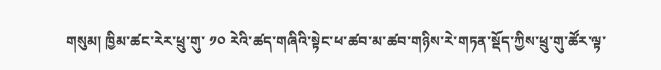གསུམ། ཁྱིམ་ཚང་རེར་ཕྲུ་གུ་ ༡༠ རེའི་ཚད་གཞིའི་སྟེང་ཕ་ཚབ་མ་ཚབ་གཉིས་རེ་གཏན་སྡོད་ཀྱིས་ཕྲུ་གུ་ཚོར་ལྟ་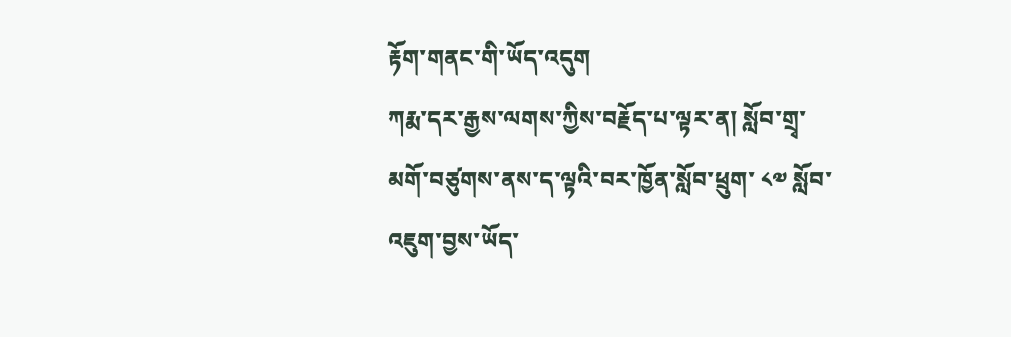རྟོག་གནང་གི་ཡོད་འདུག
ཀརྨ་དར་རྒྱས་ལགས་ཀྱིས་བརྗོད་པ་ལྟར་ན། སློབ་གྲྭ་མགོ་བཙུགས་ནས་ད་ལྟའི་བར་ཁྱོན་སློབ་ཕྲུག་ ༨༧ སློབ་འཇུག་བྱས་ཡོད་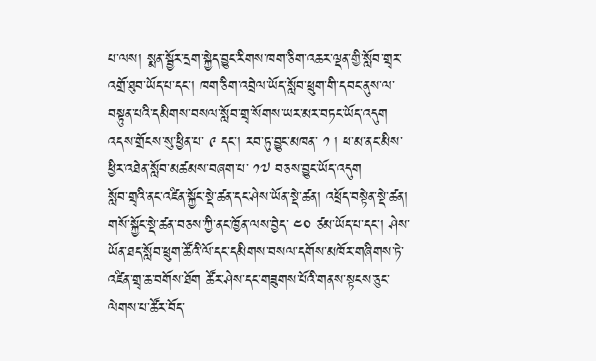པ་ལས། སྨན་སྦྱོར་དྲག་སྐྱེད་བྱུང་རིགས་ཁག་ཅིག་འཆར་ལྡན་གྱི་སློབ་གྲྭར་འགྲོ་ཐུབ་ཡོད་པ་དང་། ཁག་ཅིག་འབྲེལ་ཡོད་སློབ་ཕྲུག་གི་དབང་ནུས་ལ་བསྟུན་པའི་དམིགས་བསལ་སློབ་གྲྭ་སོགས་ཡར་མར་བཏང་ཡོད་འདུག འདས་གྲོངས་སུ་ཕྱིན་པ་ ༩ དང་། རབ་ཏུ་བྱུང་མཁན་ ༡ ། ཕ་མ་ནང་མིས་ཕྱིར་འཐེན་སློབ་མཚམས་བཞག་པ་ ༡༧ བཅས་བྱུང་ཡོད་འདུག
སློབ་གྲྭའི་ནང་འཛིན་སྐྱོང་སྡེ་ཚན་དང་ཤེས་ཡོན་སྡེ་ཚན། འཕྲོད་བསྟེན་སྡེ་ཚན། གསོ་སྐྱོང་སྡེ་ཚན་བཅས་ཀྱི་ནང་ཁྱོན་ལས་བྱེད་ ༤༠ ཙམ་ཡོད་པ་དང་། ཤེས་ཡོན་ཐད་སློབ་ཕྲུག་ཚོའི་ལོ་དང་དམིགས་བསལ་དགོས་མཁོར་གཞིགས་ཏེ་འཛིན་གྲྭ་ཆ་བགོས་ཐོག ཚོར་ཤེས་དང་གཟུགས་པོའི་གནས་སྟངས་ཅུང་ལེགས་པ་ཚོར་བོད་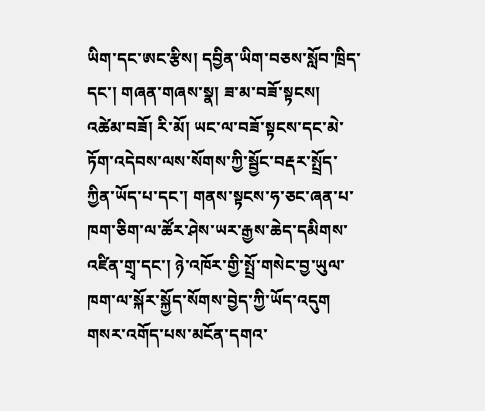ཡིག་དང་ཨང་རྩིས། དབྱིན་ཡིག་བཅས་སློབ་ཁྲིད་དང་། གཞན་གཞས་སྣ། ཟ་མ་བཟོ་སྟངས། འཚེམ་བཟོ། རི་མོ། ཡང་ལ་བཟོ་སྟངས་དང་མེ་ཏོག་འདེབས་ལས་སོགས་ཀྱི་སྦྱོང་བརྡར་སྤྲོད་ཀྱིན་ཡོད་པ་དང་། གནས་སྟངས་ཧ་ཅང་ཞན་པ་ཁག་ཅིག་ལ་ཚོར་ཤེས་ཡར་རྒྱས་ཆེད་དམིགས་འཛིན་གྲྭ་དང་། ཉེ་འཁོར་གྱི་སྤྲོ་གསེང་བྱ་ཡུལ་ཁག་ལ་སྐོར་སྐྱོད་སོགས་བྱེད་ཀྱི་ཡོད་འདུག
གསར་འགོད་པས་མངོན་དགའ་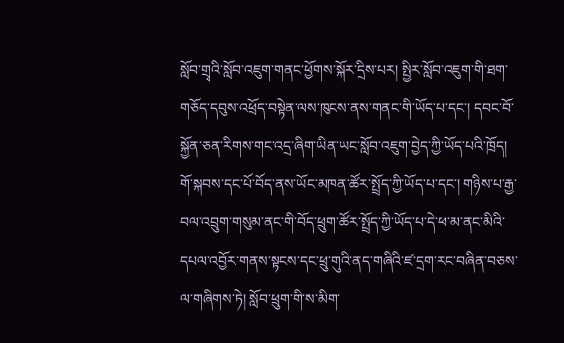སློབ་གྲྭའི་སློབ་འཇུག་གནང་ཕྱོགས་སྐོར་དྲིས་པར། སྤྱིར་སློབ་འཇུག་གི་ཐག་གཅོད་དབུས་འཕྲོད་བསྟེན་ལས་ཁུངས་ནས་གནང་གི་ཡོད་པ་དང་། དབང་བོ་སྐྱོན་ཅན་རིགས་གང་འདྲ་ཞིག་ཡིན་ཡང་སློབ་འཇུག་བྱེད་ཀྱི་ཡོད་པའི་ཁྲོད། གོ་སྐབས་དང་པོ་བོད་ནས་ཡོང་མཁན་ཚོར་སྤྲོད་ཀྱི་ཡོད་པ་དང་། གཉིས་པ་རྒྱ་བལ་འབྲུག་གསུམ་ནང་གི་བོད་ཕྲུག་ཚོར་སྤྲོད་ཀྱི་ཡོད་པ་དེ་ཕ་མ་ནང་མིའི་དཔལ་འབྱོར་གནས་སྟངས་དང་ཕྲུ་གུའི་ནད་གཞིའི་ཛ་དྲག་རང་བཞིན་བཅས་ལ་གཞིགས་ཏེ། སློབ་ཕྲུག་གི་ས་མིག་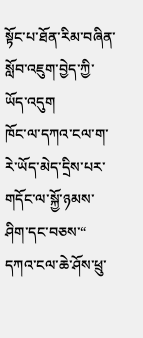སྟོང་པ་ཐོན་རིམ་བཞིན་སློབ་འཇུག་བྱེད་ཀྱི་ཡོད་འདུག
ཁོང་ལ་དཀའ་ངལ་ག་རེ་ཡོད་མེད་དྲིས་པར་གདོང་ལ་སྐྱོ་ཉམས་ཤིག་དང་བཅས་“ དཀའ་ངལ་ཆེ་ཤོས་ཕྲུ་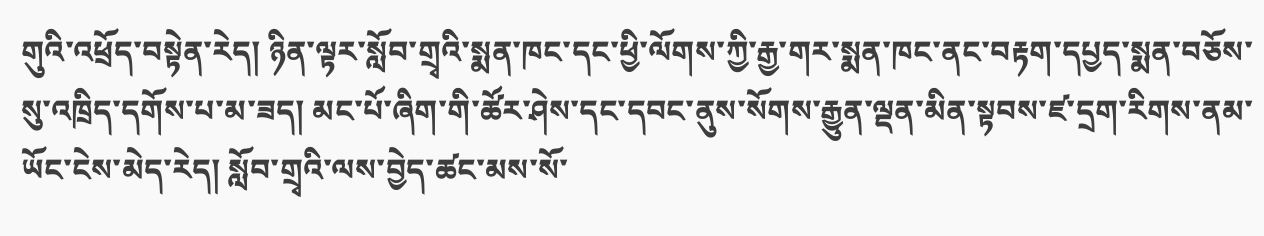གུའི་འཕྲོད་བསྟེན་རེད། ཉིན་ལྟར་སློབ་གྲྭའི་སྨན་ཁང་དང་ཕྱི་ལོགས་ཀྱི་རྒྱ་གར་སྨན་ཁང་ནང་བརྟག་དཔྱད་སྨན་བཅོས་སུ་འཁྲིད་དགོས་པ་མ་ཟད། མང་པོ་ཞིག་གི་ཚོར་ཤེས་དང་དབང་ནུས་སོགས་རྒྱུན་ལྡན་མིན་སྟབས་ཛ་དྲག་རིགས་ནམ་ཡོང་ངེས་མེད་རེད། སློབ་གྲྭའི་ལས་བྱེད་ཚང་མས་སོ་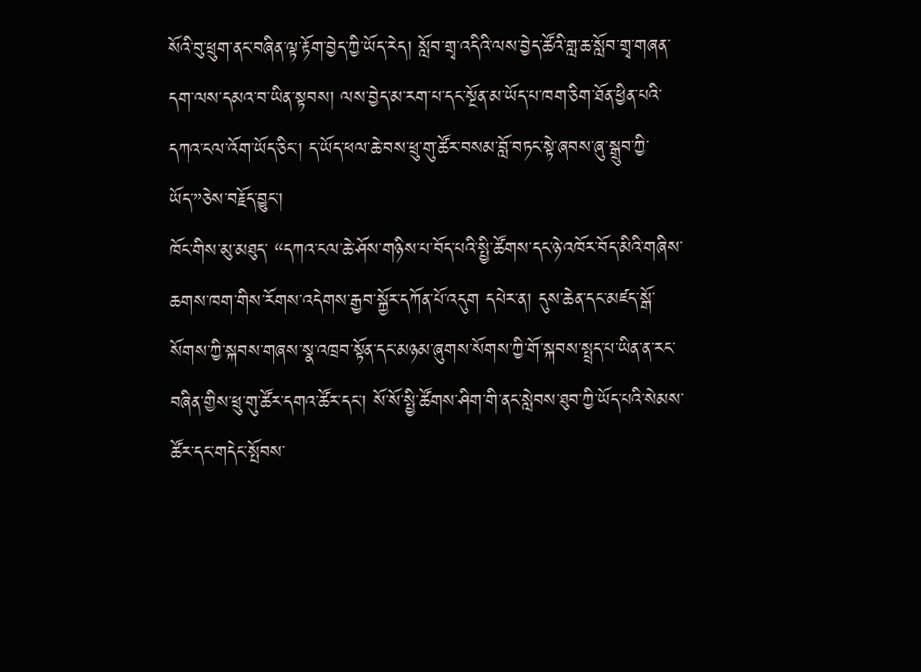སོའི་བུ་ཕྲུག་ནང་བཞིན་ལྟ་རྟོག་བྱེད་ཀྱི་ཡོད་རེད། སློབ་གྲྭ་འདིའི་ལས་བྱེད་ཚོའི་གླ་ཆ་སློབ་གྲྭ་གཞན་དག་ལས་དམའ་བ་ཡིན་སྟབས། ལས་བྱེད་མ་རག་པ་དང་སྔོན་མ་ཡོད་པ་ཁག་ཅིག་ཐོན་ཕྱིན་པའི་དཀའ་ངལ་འོག་ཡོད་ཅིང་། ད་ཡོད་ཕལ་ཆེ་བས་ཕྲུ་གུ་ཚོར་བསམ་བློ་བཏང་སྟེ་ཞབས་ཞུ་སྒྲུབ་ཀྱི་ཡོད་”ཅེས་བརྗོད་བྱུང་།
ཁོང་གིས་མུ་མཐུད་ “དཀའ་ངལ་ཆེ་ཤོས་གཉིས་པ་བོད་པའི་སྤྱི་ཚོགས་དང་ཉེ་འཁོར་བོད་མིའི་གཞིས་ཆགས་ཁག་གིས་རོགས་འདེགས་རྒྱབ་སྐྱོར་དཀོན་པོ་འདུག དཔེར་ན། དུས་ཆེན་དང་མཛད་སྒོ་སོགས་ཀྱི་སྐབས་གཞས་སྣ་འཁྲབ་སྟོན་དང་མཉམ་ཞུགས་སོགས་ཀྱི་གོ་སྐབས་སྤྲད་པ་ཡིན་ན་རང་བཞིན་གྱིས་ཕྲུ་གུ་ཚོར་དགའ་ཚོར་དང་། སོ་སོ་སྤྱི་ཚོགས་ཤིག་གི་ནང་སླེབས་ཐུབ་ཀྱི་ཡོད་པའི་སེམས་ཚོར་དང་གདེང་སྤོབས་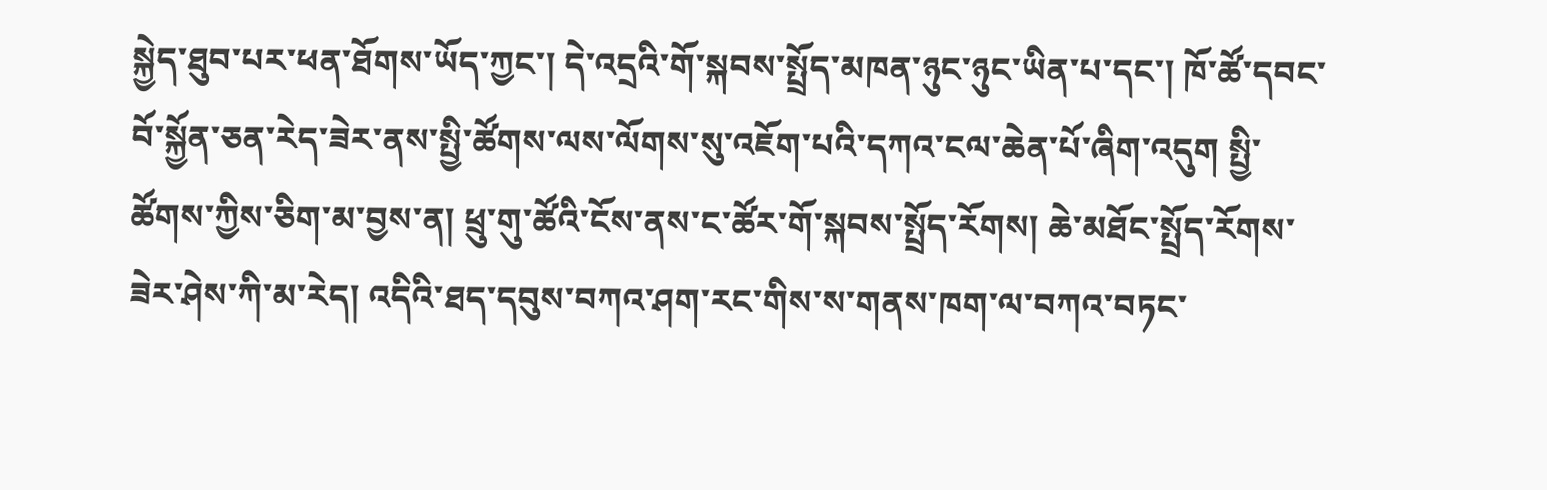སྐྱེད་ཐུབ་པར་ཕན་ཐོགས་ཡོད་ཀྱང་། དེ་འདྲའི་གོ་སྐབས་སྤྲོད་མཁན་ཉུང་ཉུང་ཡིན་པ་དང་། ཁོ་ཚོ་དབང་བོ་སྐྱོན་ཅན་རེད་ཟེར་ནས་སྤྱི་ཚོགས་ལས་ལོགས་སུ་འཇོག་པའི་དཀའ་ངལ་ཆེན་པོ་ཞིག་འདུག སྤྱི་ཚོགས་ཀྱིས་ཅིག་མ་བྱས་ན། ཕྲུ་གུ་ཚོའི་ངོས་ནས་ང་ཚོར་གོ་སྐབས་སྤྲོད་རོགས། ཆེ་མཐོང་སྤྲོད་རོགས་ཟེར་ཤེས་ཀི་མ་རེད། འདིའི་ཐད་དབུས་བཀའ་ཤག་རང་གིས་ས་གནས་ཁག་ལ་བཀའ་བཏང་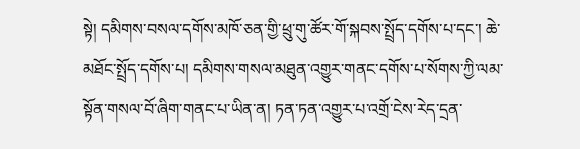སྟེ། དམིགས་བསལ་དགོས་མཁོ་ཅན་གྱི་ཕྲུ་གུ་ཚོར་གོ་སྐབས་སྤྲོད་དགོས་པ་དང་། ཆེ་མཐོང་སྤྲོད་དགོས་པ། དམིགས་གསལ་མཐུན་འགྱུར་གནང་དགོས་པ་སོགས་ཀྱི་ལམ་སྟོན་གསལ་བོ་ཞིག་གནང་པ་ཡིན་ན། ཏན་ཏན་འགྱུར་པ་འགྲོ་ངེས་རེད་དྲན་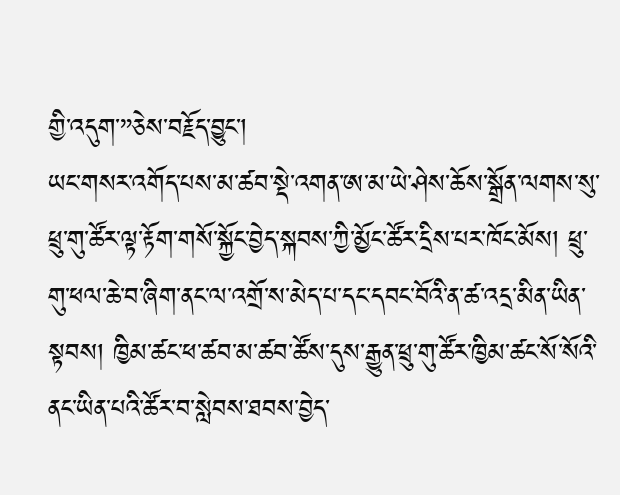གྱི་འདུག་”ཅེས་བརྗོད་བྱུང་།
ཡང་གསར་འགོད་པས་མ་ཚབ་སྡེ་འགན་ཨ་མ་ཡེ་ཤེས་ཆོས་སྒྲོན་ལགས་སུ་ཕྲུ་གུ་ཚོར་ལྟ་རྟོག་གསོ་སྐྱོང་བྱེད་སྐབས་ཀྱི་མྱོང་ཚོར་དྲིས་པར་ཁོང་མོས། ཕྲུ་གུ་ཕལ་ཆེ་བ་ཞིག་ནང་ལ་འགྲོ་ས་མེད་པ་དང་དབང་བོའི་ན་ཚ་འདྲ་མིན་ཡིན་སྟབས། ཁྱིམ་ཚང་ཕ་ཚབ་མ་ཚབ་ཚོས་དུས་རྒྱུན་ཕྲུ་གུ་ཚོར་ཁྱིམ་ཚང་སོ་སོའི་ནང་ཡིན་པའི་ཚོར་བ་སླེབས་ཐབས་བྱེད་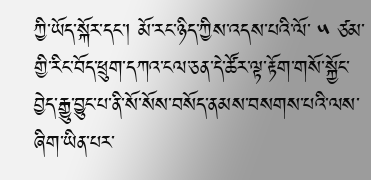ཀྱི་ཡོད་སྐོར་དང་། མོ་རང་ཉིད་ཀྱིས་འདས་པའི་ལོ་ ༥ ཙམ་གྱི་རིང་བོད་ཕྲུག་དཀའ་ངལ་ཅན་དེ་ཚོར་ལྟ་རྟོག་གསོ་སྐྱོང་བྱེད་རྒྱུ་བྱུང་པ་ནི་སོ་སོས་བསོད་ནམས་བསགས་པའི་ལས་ཞིག་ཡིན་པར་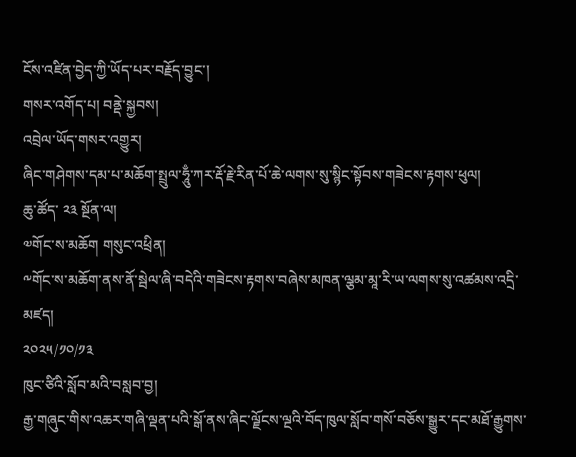ངོས་འཛིན་བྱེད་ཀྱི་ཡོད་པར་བརྗོད་བྱུང་།
གསར་འགོད་པ། བནྡེ་སྐྱབས།
འབྲེལ་ཡོད་གསར་འགྱུར།
ཞིང་གཤེགས་དམ་པ་མཆོག་སྤྲུལ་ཧཱུྃ་ཀར་རྡོ་རྗེ་རིན་པོ་ཆེ་ལགས་སུ་སྙིང་སྟོབས་གཟེངས་རྟགས་ཕུལ།
ཆུ་ཚོད་ ༢༣ སྔོན་ལ།
༧གོང་ས་མཆོག གསུང་འཕྲིན།
༸གོང་ས་མཆོག་ནས་ནོ་སྦེལ་ཞི་བདེའི་གཟེངས་རྟགས་བཞེས་མཁན་ལྕམ་མཱ་རི་ཡ་ལགས་སུ་འཚམས་འདྲི་མཛད།
༢༠༢༥/༡༠/༡༣
ཁུང་ཙིའི་སློབ་མའི་བསླབ་བྱ།
རྒྱ་གཞུང་གིས་འཆར་གཞི་ལྡན་པའི་སྒོ་ནས་ཞིང་ལྗོངས་ལྔའི་བོད་ཁུལ་སློབ་གསོ་བཅོས་སྒྱུར་དང་མཐོ་རྒྱུགས་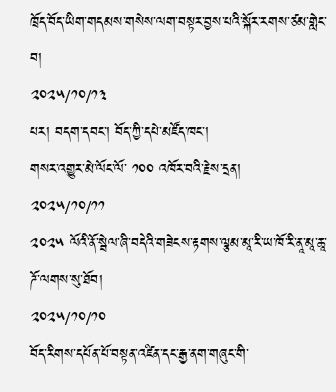ཁྲོད་བོད་ཡིག་གདམས་གསེས་ལག་བསྟར་བྱས་པའི་སྐོར་རགས་ཙམ་གླེང་བ།
༢༠༢༥/༡༠/༡༣
པར། བདག་དབང་། བོད་ཀྱི་དཔེ་མཛོད་ཁང་།
གསར་འགྱུར་མེ་ལོང་ལོ་ ༡༠༠ འཁོར་བའི་རྗེས་དྲན།
༢༠༢༥/༡༠/༡༡
༢༠༢༥ ལོའི་ནོ་སྦེལ་ཞི་བདེའི་གཟེངས་རྟགས་ལྕམ་མཱ་རི་ཡ་ཁོ་རི་ནཱ་མཱ་ཆཱ་ཌོ་ལགས་སུ་ཐོབ།
༢༠༢༥/༡༠/༡༠
བོད་རིགས་དཔོན་པོ་བསྟན་འཛིན་དང་རྒྱ་ནག་གཞུང་གི་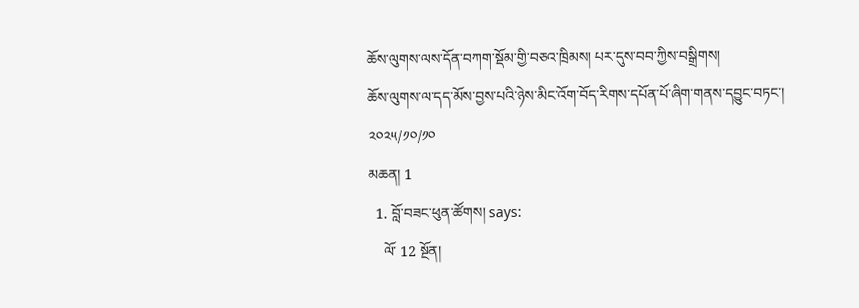ཆོས་ལུགས་ལས་དོན་བཀག་སྡོམ་གྱི་བཅའ་ཁྲིམས། པར་དུས་བབ་ཀྱིས་བསྒྲིགས།
ཆོས་ལུགས་ལ་དད་མོས་བྱས་པའི་ཉེས་མིང་འོག་བོད་རིགས་དཔོན་པོ་ཞིག་གནས་དབྱུང་བཏང་།
༢༠༢༥/༡༠/༡༠
མཆན། 1
  1. བློ་བཟང་ཕུན་ཚོགས། says:
    ལོ་ 12 སྔོན།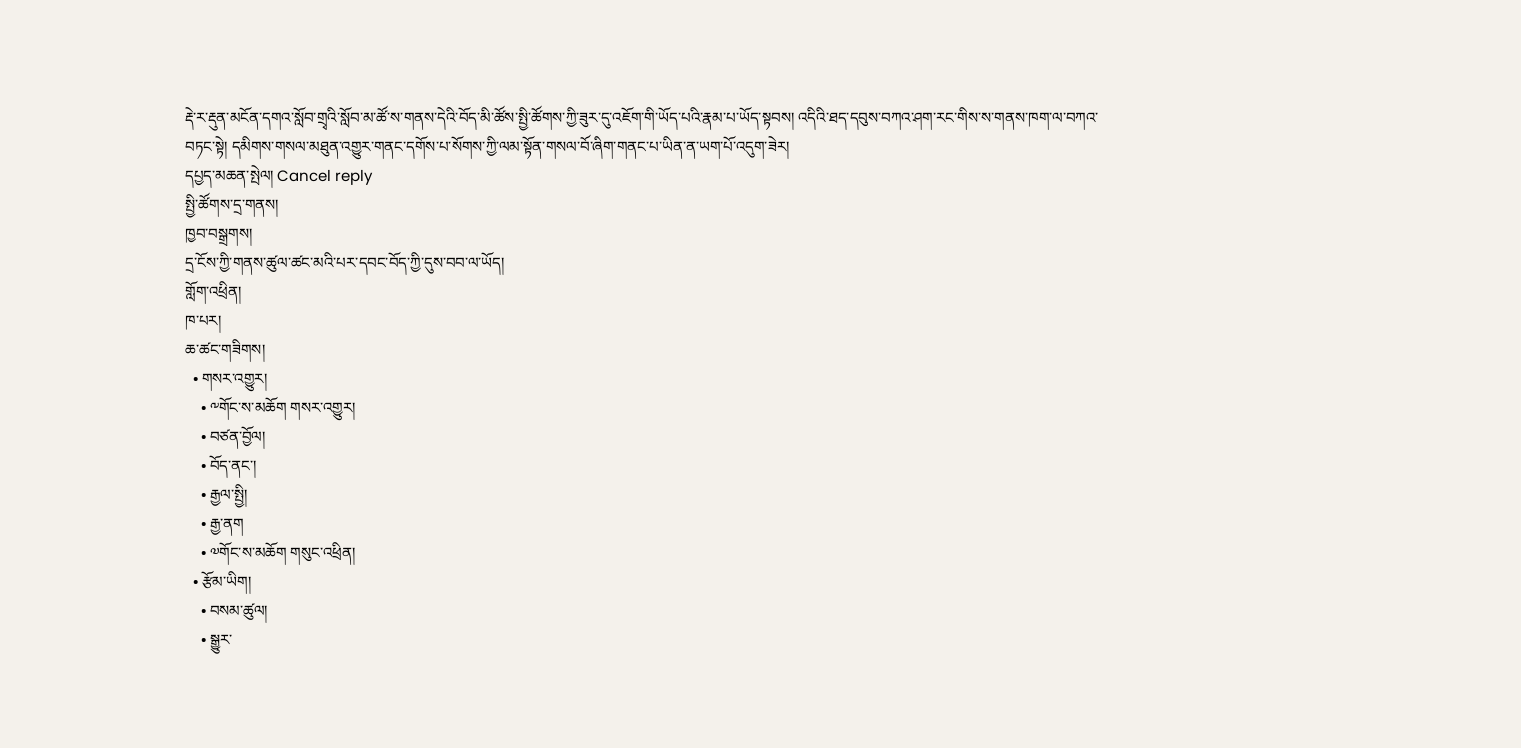རྡེ་ར་རྡུན་མངོན་དགའ་སློབ་གྲྭའི་སློབ་མ་ཚོ་ས་གནས་དེའི་བོད་མི་ཚོས་སྤྱི་ཚོགས་ཀྱི་ཟུར་དུ་འཇོག་གི་ཡོད་པའི་རྣམ་པ་ཡོད་སྟབས། འདིའི་ཐད་དབུས་བཀའ་ཤག་རང་གིས་ས་གནས་ཁག་ལ་བཀའ་བཏང་སྟེ། དམིགས་གསལ་མཐུན་འགྱུར་གནང་དགོས་པ་སོགས་ཀྱི་ལམ་སྟོན་གསལ་བོ་ཞིག་གནང་པ་ཡིན་ན་ཡག་པོ་འདུག་ཟེར།
དཔྱད་མཆན་སྤེལ། Cancel reply
སྤྱི་ཚོགས་དྲ་གནས།
ཁྱབ་བསྒྲགས།
དྲ་ངོས་ཀྱི་གནས་ཚུལ་ཚང་མའི་པར་དབང་བོད་ཀྱི་དུས་བབ་ལ་ཡོད།
གློག་འཕྲིན།
ཁ་པར།
ཆ་ཚང་གཟིགས།
  • གསར་འགྱུར།
    • ༸གོང་ས་མཆོག གསར་འགྱུར།
    • བཙན་བྱོལ།
    • བོད་ནང་།
    • རྒྱལ་སྤྱི།
    • རྒྱ་ནག
    • ༧གོང་ས་མཆོག གསུང་འཕྲིན།
  • རྩོམ་ཡིག།
    • བསམ་ཚུལ།
    • སྒྱུར་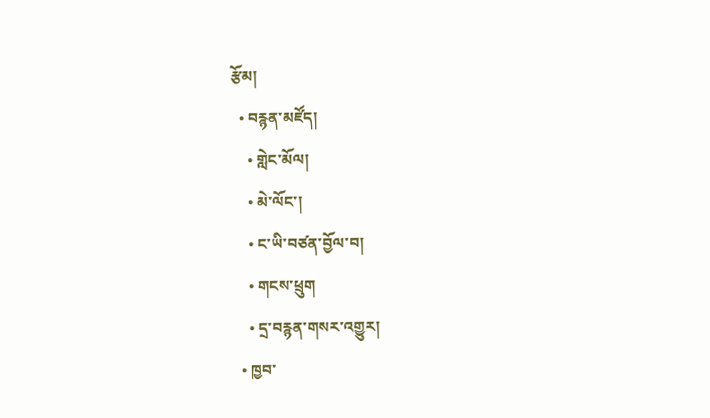རྩོམ།
  • བརྙན་མཛོད།
    • གླེང་མོལ།
    • མེ་ལོང་།
    • ང་ཡི་བཙན་བྱོལ་བ།
    • གངས་ཕྲུག
    • དྲ་བརྙན་གསར་འགྱུར།
  • ཁྱབ་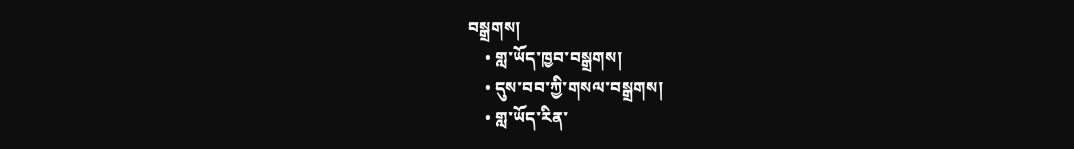བསྒྲགས།
    • གླ་ཡོད་ཁྱབ་བསྒྲགས།
    • དུས་བབ་ཀྱི་གསལ་བསྒྲགས།
    • གླ་ཡོད་རིན་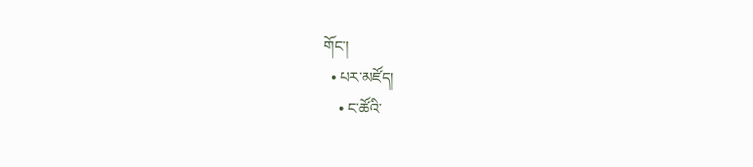གོང་།
  • པར་མཛོད།
    • ང་ཚོའི་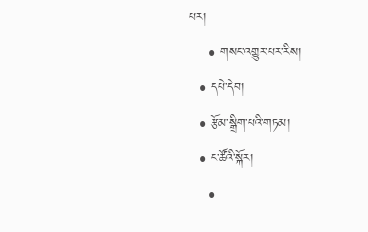པར།
    • གསང་འགྱུར་པར་རིས།
  • དཔེ་དེབ།
  • རྩོམ་སྒྲིག་པའི་གཏམ།
  • ང་ཚོའི་སྐོར།
    •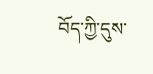བོད་ཀྱི་དུས་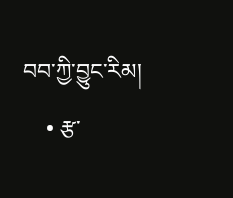བབ་ཀྱི་བྱུང་རིམ།
    • རྩ་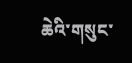ཆེའི་གསུང་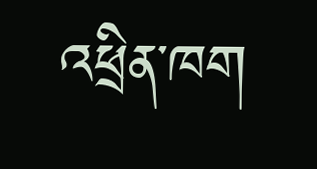འཕྲིན་ཁག